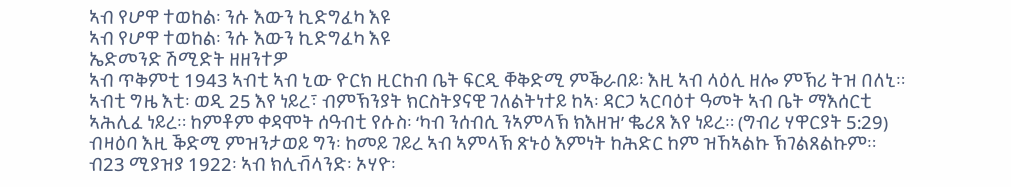ኣብ የሆዋ ተወከል፡ ንሱ እውን ኪድግፈካ እዩ
ኣብ የሆዋ ተወከል፡ ንሱ እውን ኪድግፈካ እዩ
ኤድመንድ ሽሚድት ዘዘንተዎ
ኣብ ጥቅምቲ 1943 ኣብቲ ኣብ ኒው ዮርክ ዚርከብ ቤት ፍርዲ ቐቅድሚ ምቕራበይ፡ እዚ ኣብ ላዕሊ ዘሎ ምኽሪ ትዝ በለኒ። ኣብቲ ግዜ እቲ፡ ወዲ 25 እየ ነይረ፣ ብምኽንያት ክርስትያናዊ ገለልትነተይ ከኣ፡ ዳርጋ ኣርባዕተ ዓመት ኣብ ቤት ማእሰርቲ ኣሕሊፈ ነይረ። ከምቶም ቀዳሞት ሰዓብቲ የሱስ፡ ‘ካብ ንሰብሲ ንኣምላኽ ክእዘዝ’ ቈሪጸ እየ ነይረ። (ግብሪ ሃዋርያት 5:29) ብዛዕባ እዚ ቕድሚ ምዝንታወይ ግን፡ ከመይ ገይረ ኣብ ኣምላኽ ጽኑዕ እምነት ከሕድር ከም ዝኸኣልኩ ኽገልጸልኩም።
ብ23 ሚያዝያ 1922፡ ኣብ ክሊቭላንድ፡ ኦሃዮ፡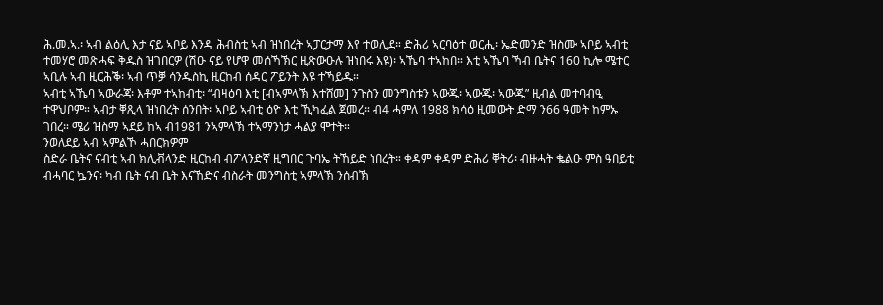ሕ.መ.ኣ.፡ ኣብ ልዕሊ እታ ናይ ኣቦይ እንዳ ሕብስቲ ኣብ ዝነበረት ኣፓርታማ እየ ተወሊደ። ድሕሪ ኣርባዕተ ወርሒ፡ ኤድመንድ ዝስሙ ኣቦይ ኣብቲ ተመሃሮ መጽሓፍ ቅዱስ ዝገበርዎ (ሽዑ ናይ የሆዋ መሰኻኽር ዚጽውዑሉ ዝነበሩ እዩ)፡ ኣኼባ ተኣከበ። እቲ ኣኼባ ኻብ ቤትና 160 ኪሎ ሜተር ኣቢሉ ኣብ ዚርሕቕ፡ ኣብ ጥቓ ሳንዱስኪ ዚርከብ ሰዳር ፖይንት እዩ ተኻይዱ።
ኣብቲ ኣኼባ ኣውራጃ፡ እቶም ተኣከብቲ፡ “ብዛዕባ እቲ [ብኣምላኽ እተሸመ] ንጉስን መንግስቱን ኣውጁ፡ ኣውጁ፡ ኣውጁ” ዚብል መተባብዒ ተዋህቦም። ኣብታ ቐጺላ ዝነበረት ሰንበት፡ ኣቦይ ኣብቲ ዕዮ እቲ ኺካፈል ጀመረ። ብ4 ሓምለ 1988 ክሳዕ ዚመውት ድማ ን66 ዓመት ከምኡ ገበረ። ሜሪ ዝስማ ኣደይ ከኣ ብ1981 ንኣምላኽ ተኣማንነታ ሓልያ ሞተት።
ንወለደይ ኣብ ኣምልኾ ሓበርክዎም
ስድራ ቤትና ናብቲ ኣብ ክሊቭላንድ ዚርከብ ብፖላንድኛ ዚግበር ጉባኤ ትኸይድ ነበረት። ቀዳም ቀዳም ድሕሪ ቐትሪ፡ ብዙሓት ቈልዑ ምስ ዓበይቲ ብሓባር ኴንና፡ ካብ ቤት ናብ ቤት እናኸድና ብስራት መንግስቲ ኣምላኽ ንሰብኽ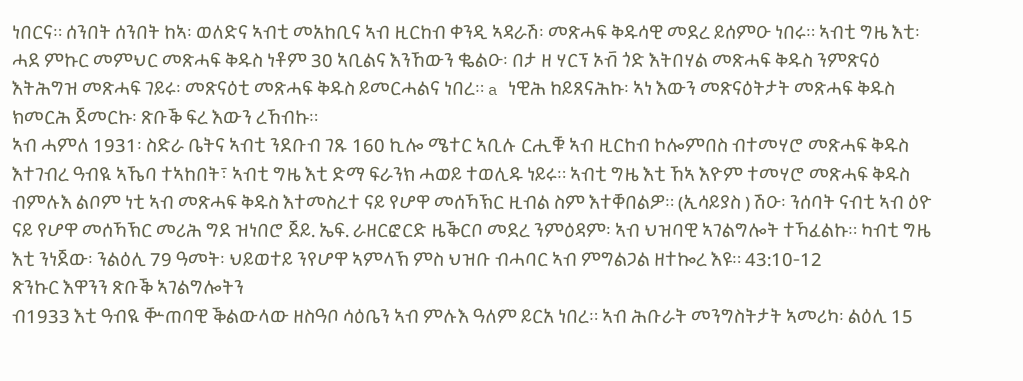ነበርና። ሰንበት ሰንበት ከኣ፡ ወለድና ኣብቲ መአከቢና ኣብ ዚርከብ ቀንዲ ኣዳራሽ፡ መጽሓፍ ቅዱሳዊ መደረ ይሰምዑ ነበሩ። ኣብቲ ግዜ እቲ፡ ሓደ ምኩር መምህር መጽሓፍ ቅዱስ ነቶም 30 ኣቢልና እንኸውን ቈልዑ፡ በታ ዘ ሃርፕ ኦቭ ጎድ እትበሃል መጽሓፍ ቅዱስ ንምጽናዕ እትሕግዝ መጽሓፍ ገይሩ፡ መጽናዕቲ መጽሓፍ ቅዱስ ይመርሓልና ነበረ። a ነዊሕ ከይጸናሕኩ፡ ኣነ እውን መጽናዕትታት መጽሓፍ ቅዱስ ክመርሕ ጀመርኩ፡ ጽቡቕ ፍረ እውን ረኸብኩ።
ኣብ ሓምለ 1931፡ ስድራ ቤትና ኣብቲ ንደቡብ ገጹ 160 ኪሎ ሜተር ኣቢሉ ርሒቑ ኣብ ዚርከብ ኮሎምበስ ብተመሃሮ መጽሓፍ ቅዱስ እተገብረ ዓብዪ ኣኼባ ተኣከበት፣ ኣብቲ ግዜ እቲ ድማ ፍራንክ ሓወይ ተወሊዱ ነይሩ። ኣብቲ ግዜ እቲ ኸኣ እዮም ተመሃሮ መጽሓፍ ቅዱስ ብምሉእ ልቦም ነቲ ኣብ መጽሓፍ ቅዱስ እተመስረተ ናይ የሆዋ መሰኻኽር ዚብል ስም እተቐበልዎ። (ኢሳይያስ ) ሽዑ፡ ንሰባት ናብቲ ኣብ ዕዮ ናይ የሆዋ መሰኻኽር መሪሕ ግደ ዝነበሮ ጀይ. ኤፍ. ራዘርፎርድ ዜቕርቦ መደረ ንምዕዳም፡ ኣብ ህዝባዊ ኣገልግሎት ተኻፈልኩ። ካብቲ ግዜ እቲ ንነጀው፡ ንልዕሊ 79 ዓመት፡ ህይወተይ ንየሆዋ ኣምላኽ ምስ ህዝቡ ብሓባር ኣብ ምግልጋል ዘተኰረ እዩ። 43:10-12
ጽንኩር እዋንን ጽቡቕ ኣገልግሎትን
ብ1933 እቲ ዓብዪ ቝጠባዊ ቕልውላው ዘስዓቦ ሳዕቤን ኣብ ምሉእ ዓለም ይርአ ነበረ። ኣብ ሕቡራት መንግስትታት ኣመሪካ፡ ልዕሊ 15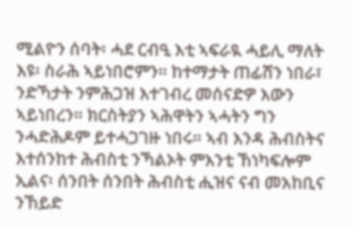ሚልዮን ሰባት፡ ሓደ ርብዒ እቲ ኣፍራዪ ሓይሊ ማለት እዩ፡ ስራሕ ኣይነበሮምን። ከተማታት ጠፊሸን ነበራ፣ ንድኻታት ንምሕጋዝ እተገብረ መሰናድዎ እውን ኣይነበረን። ክርስትያን ኣሕዋትን ኣሓትን ግን ንሓድሕዶም ይተሓጋገዙ ነበሩ። ኣብ እንዳ ሕብስትና እተሰንከተ ሕብስቲ ንኻልኦት ምእንቲ ኸነካፍሎም ኢልና፡ ሰንበት ሰንበት ሕብስቲ ሒዝና ናብ መአከቢና ንኸይድ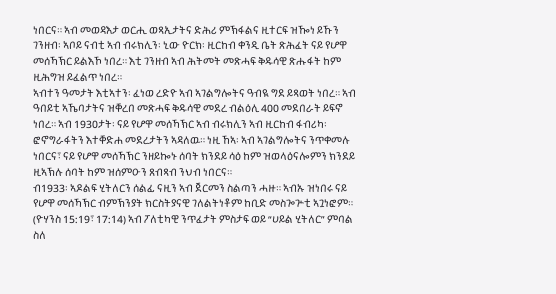ነበርና። ኣብ መወዳእታ ወርሒ ወጻኢታትና ድሕሪ ምኽፋልና ዚተርፍ ዝዀነ ይኹን ገንዘብ፡ ኣቦይ ናብቲ ኣብ ብሩክሊን፡ ኒው ዮርክ፡ ዚርከብ ቀንዲ ቤት ጽሕፈት ናይ የሆዋ መሰኻኽር ይልእኾ ነበረ። እቲ ገንዘብ ኣብ ሕትመት መጽሓፍ ቅዱሳዊ ጽሑፋት ከም ዚሕግዝ ይፈልጥ ነበረ።
ኣብተን ዓመታት እቲኣተን፡ ፈነወ ረድዮ ኣብ ኣገልግሎትና ዓብዪ ግደ ይጻወት ነበረ። ኣብ ዓበይቲ ኣኼባታትና ዝቐረበ መጽሓፍ ቅዱሳዊ መደረ ብልዕሊ 400 መደበራት ይፍኖ ነበረ። ኣብ 1930ታት፡ ናይ የሆዋ መሰኻኽር ኣብ ብሩክሊን ኣብ ዚርከብ ፋብሪካ፡ ፎኖግራፋትን እተቐድሐ መደረታትን ኣዳለዉ። ነዚ ኸኣ፡ ኣብ ኣገልግሎትና ንጥቀመሉ ነበርና፣ ናይ የሆዋ መሰኻኽር ንዘይኰኑ ሰባት ክንደይ ሳዕ ከም ዝወላዕናሎምን ክንደይ ዚኣኽሉ ሰባት ከም ዝሰምዑን ጸብጻብ ንህብ ነበርና።
ብ1933፡ ኣዶልፍ ሂትለርን ሰልፊ ናዚን ኣብ ጀርመን ስልጣን ሓዙ። ኣብኡ ዝነበሩ ናይ የሆዋ መሰኻኽር ብምኽንያት ክርስትያናዊ ገለልትነቶም ከቢድ መስጐጕቲ ኣጓነፎም። (ዮሃንስ 15:19፣ 17:14) ኣብ ፖለቲካዊ ንጥፈታት ምስታፍ ወይ “ሀይል ሂትለር” ምባል ስለ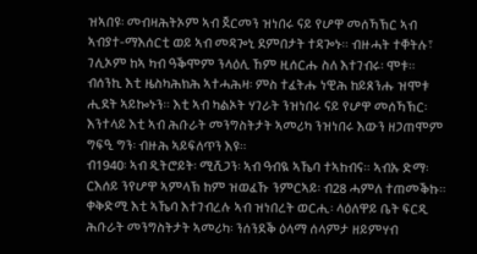ዝኣበዩ፡ መብዛሕትኦም ኣብ ጀርመን ዝነበሩ ናይ የሆዋ መሰኻኽር ኣብ ኣብያተ-ማእሰርቲ ወይ ኣብ መዳጐኒ ደምበታት ተዳጐኑ። ብዙሓት ተቐትሉ፣ ገሊኦም ከኣ ካብ ዓቕሞም ንላዕሊ ኸም ዚሰርሑ ስለ እተገብሩ፡ ሞቱ። ብሰንኪ እቲ ዜስካሕክሕ ኣተሓሕዛ፡ ምስ ተፈትሑ ነዊሕ ከይጸንሑ ዝሞቱ ሒደት ኣይኰኑን። እቲ ኣብ ካልኦት ሃገራት ንዝነበሩ ናይ የሆዋ መሰኻኽር፡ እንተላይ እቲ ኣብ ሕቡራት መንግስትታት ኣመሪካ ንዝነበሩ እውን ዘጋጠሞም ግፍዒ ግን፡ ብዙሕ ኣይፍለጥን እዩ።
ብ1940፡ ኣብ ዲትሮይት፡ ሚሺጋን፡ ኣብ ዓብዪ ኣኼባ ተኣከብና። ኣብኡ ድማ፡ ርእሰይ ንየሆዋ ኣምላኽ ከም ዝወፈኹ ንምርኣይ፡ ብ28 ሓምለ ተጠመቕኩ። ቀቅድሚ እቲ ኣኼባ እተገብረሉ ኣብ ዝነበረት ወርሒ፡ ላዕለዋይ ቤት ፍርዲ ሕቡራት መንግስትታት ኣመሪካ፡ ንሰንደቕ ዕላማ ሰላምታ ዘይምሃብ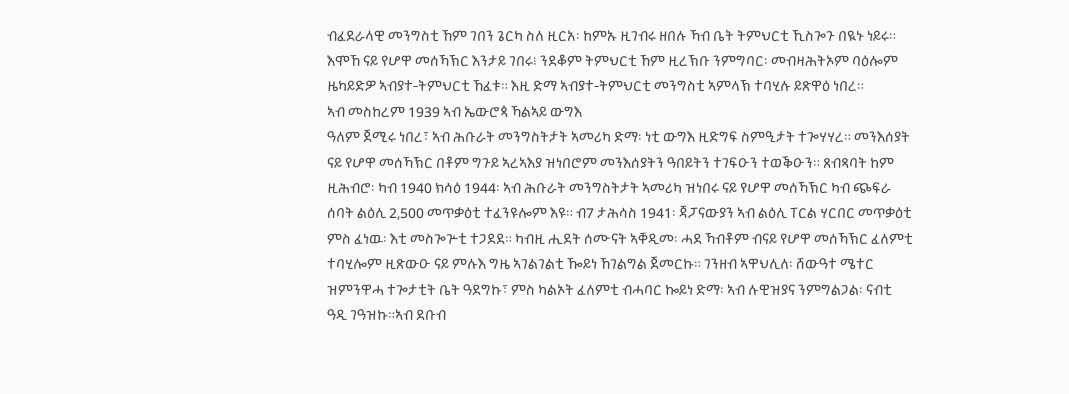ብፈደራላዊ መንግስቲ ኸም ገበን ጌርካ ስለ ዚርአ፡ ከምኡ ዚገብሩ ዘበሉ ኻብ ቤት ትምህርቲ ኺስጐጉ በዪኑ ነይሩ። እሞኸ ናይ የሆዋ መሰኻኽር እንታይ ገበሩ፧ ንደቆም ትምህርቲ ኸም ዚረኽቡ ንምግባር፡ መብዛሕትኦም ባዕሎም ዜካይድዎ ኣብያተ-ትምህርቲ ኸፈቱ። እዚ ድማ ኣብያተ-ትምህርቲ መንግስቲ ኣምላኽ ተባሂሉ ይጽዋዕ ነበረ።
ኣብ መስከረም 1939 ኣብ ኤውሮጳ ኻልኣይ ውግእ
ዓለም ጀሚሩ ነበረ፣ ኣብ ሕቡራት መንግስትታት ኣመሪካ ድማ፡ ነቲ ውግእ ዚድግፍ ስምዒታት ተጐሃሃረ። መንእሰያት ናይ የሆዋ መሰኻኽር በቶም ግጉይ ኣረኣእያ ዝነበሮም መንእሰያትን ዓበይትን ተገፍዑን ተወቕዑን። ጸብጻባት ከም ዚሕብሮ፡ ካብ 1940 ክሳዕ 1944፡ ኣብ ሕቡራት መንግስትታት ኣመሪካ ዝነበሩ ናይ የሆዋ መሰኻኽር ካብ ጭፍራ ሰባት ልዕሊ 2,500 መጥቃዕቲ ተፈንዩሎም እዩ። ብ7 ታሕሳስ 1941፡ ጃፓናውያን ኣብ ልዕሊ ፐርል ሃርበር መጥቃዕቲ ምስ ፈነዉ፡ እቲ መስጐጕቲ ተጋደደ። ካብዚ ሒደት ሰሙናት ኣቐዲመ፡ ሓደ ኻብቶም ብናይ የሆዋ መሰኻኽር ፈለምቲ ተባሂሎም ዚጽውዑ ናይ ምሉእ ግዜ ኣገልገልቲ ዀይነ ኸገልግል ጀመርኩ። ገንዘብ ኣዋህሊለ፡ ሸውዓተ ሜተር ዝምንዋሓ ተጐታቲት ቤት ዓደግኩ፣ ምስ ካልኦት ፈለምቲ ብሓባር ኰይነ ድማ፡ ኣብ ሉዊዝያና ንምግልጋል፡ ናብቲ ዓዲ ገዓዝኩ።ኣብ ደቡብ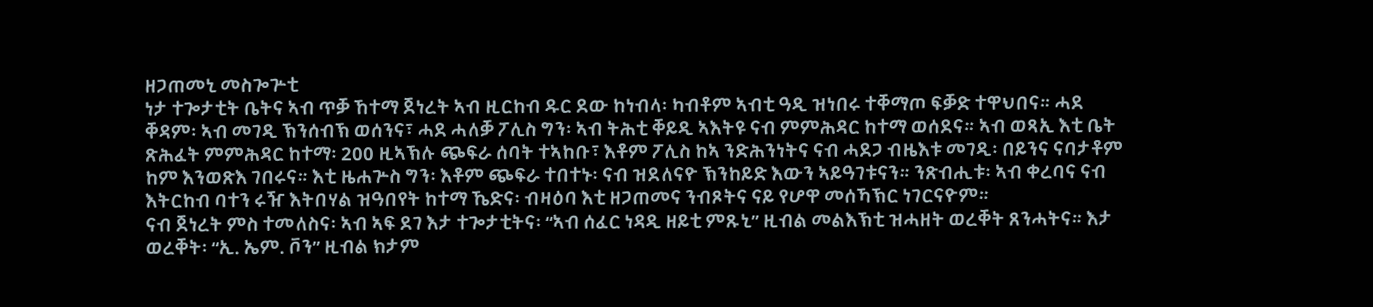ዘጋጠመኒ መስጐጕቲ
ነታ ተጐታቲት ቤትና ኣብ ጥቓ ኸተማ ጀነረት ኣብ ዚርከብ ዱር ደው ከነብላ፡ ካብቶም ኣብቲ ዓዲ ዝነበሩ ተቐማጦ ፍቓድ ተዋህበና። ሓደ ቐዳም፡ ኣብ መገዲ ኽንሰብኽ ወሰንና፣ ሓደ ሓለቓ ፖሊስ ግን፡ ኣብ ትሕቲ ቐይዲ ኣእትዩ ናብ ምምሕዳር ከተማ ወሰደና። ኣብ ወጻኢ እቲ ቤት ጽሕፈት ምምሕዳር ከተማ፡ 200 ዚኣኽሉ ጭፍራ ሰባት ተኣከቡ፣ እቶም ፖሊስ ከኣ ንድሕንነትና ናብ ሓደጋ ብዜእቱ መገዲ፡ በይንና ናባታቶም ከም እንወጽእ ገበሩና። እቲ ዜሐጕስ ግን፡ እቶም ጭፍራ ተበተኑ፡ ናብ ዝደለናዮ ኽንከይድ እውን ኣይዓገቱናን። ንጽብሒቱ፡ ኣብ ቀረባና ናብ እትርከብ ባተን ሩዥ እትበሃል ዝዓበየት ከተማ ኼድና፡ ብዛዕባ እቲ ዘጋጠመና ንብጾትና ናይ የሆዋ መሰኻኽር ነገርናዮም።
ናብ ጀነረት ምስ ተመለስና፡ ኣብ ኣፍ ደገ እታ ተጐታቲትና፡ “ኣብ ሰፈር ነዳዲ ዘይቲ ምጹኒ” ዚብል መልእኽቲ ዝሓዘት ወረቐት ጸንሓትና። እታ ወረቐት፡ “ኢ. ኤም. ቮን” ዚብል ክታም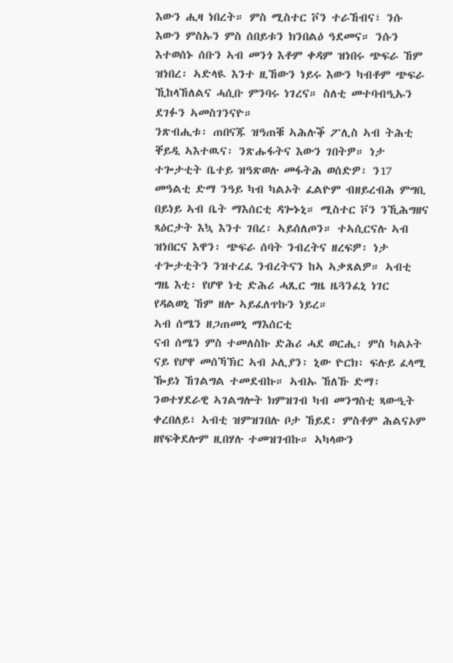እውን ሒዛ ነበረት። ምስ ሚስተር ቮን ተራኸብና፣ ንሱ እውን ምስኡን ምስ ሰበይቱን ክንበልዕ ዓደመና። ንሱን እተወሰኑ ሰቡን ኣብ መንጎ እቶም ቀዳም ዝነበሩ ጭፍራ ኸም ዝነበረ፡ ኣድላዪ እንተ ዚኸውን ነይሩ እውን ካብቶም ጭፍራ ኺከላኸለልና ሓሲቡ ምንባሩ ነገረና። ስለቲ መተባብዒኡን ደገፉን ኣመስገንናዮ።
ንጽብሒቱ፡ ጠበናጁ ዝዓጠቑ ኣሕሉቕ ፖሊስ ኣብ ትሕቲ ቐይዲ ኣእተዉና፡ ንጽሑፋትና እውን ገበትዎ። ነታ ተጐታቲት ቤተይ ዝዓጽወሉ መፋትሕ ወሰድዎ፡ ን17 መዓልቲ ድማ ንዓይ ካብ ካልኦት ፈልዮም ብዘይረብሕ ምግቢ በይነይ ኣብ ቤት ማእሰርቲ ዳጐኑኒ። ሚስተር ቮን ንኺሕግዘና ጻዕርታት እኳ እንተ ገበረ፡ ኣይሰለጦን። ተኣሲርናሉ ኣብ ዝነበርና እዋን፡ ጭፍራ ሰባት ንብረትና ዘረፍዎ፡ ነታ ተጐታቲትን ንዝተረፈ ንብረትናን ከኣ ኣቃጸልዎ። ኣብቲ ግዜ እቲ፡ የሆዋ ነቲ ድሕሪ ሓጺር ግዜ ዜጓንፈኒ ነገር የዳልወኒ ኸም ዘሎ ኣይፈለጥኩን ነይረ።
ኣብ ሰሜን ዘጋጠመኒ ማእሰርቲ
ናብ ሰሜን ምስ ተመለስኩ ድሕሪ ሓደ ወርሒ፡ ምስ ካልኦት ናይ የሆዋ መሰኻኽር ኣብ ኦሊያን፡ ኒው ዮርክ፡ ፍሉይ ፈላሚ ዀይነ ኸገልግል ተመደብኩ። ኣብኡ ኸለኹ ድማ፡ ንወተሃደራዊ ኣገልግሎት ክምዝገብ ካብ መንግስቲ ጻውዒት ቀረበለይ፣ ኣብቲ ዝምዝገበሉ ቦታ ኸይደ፡ ምስቶም ሕልናኦም ዘየፍቅደሎም ዚበሃሉ ተመዝገብኩ። ኣካላውን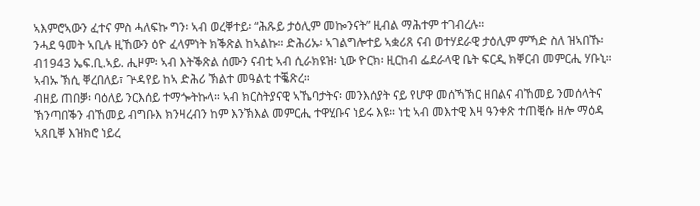ኣእምሮኣውን ፈተና ምስ ሓለፍኩ ግን፡ ኣብ ወረቐተይ፡ “ሕጹይ ታዕሊም መኰንናት” ዚብል ማሕተም ተገብረሉ።
ንሓደ ዓመት ኣቢሉ ዚኸውን ዕዮ ፈላምነት ክቕጽል ከኣልኩ። ድሕሪኡ፡ ኣገልግሎተይ ኣቋሪጸ ናብ ወተሃደራዊ ታዕሊም ምኻድ ስለ ዝኣበኹ፡ ብ1943 ኤፍ.ቢ.ኣይ. ሒዞም፡ ኣብ እትቕጽል ሰሙን ናብቲ ኣብ ሲራክዩዝ፡ ኒው ዮርክ፡ ዚርከብ ፌደራላዊ ቤት ፍርዲ ክቐርብ መምርሒ ሃቡኒ። ኣብኡ ኽሲ ቐረበለይ፣ ጕዳየይ ከኣ ድሕሪ ኽልተ መዓልቲ ተቘጽረ።
ብዘይ ጠበቓ፡ ባዕለይ ንርእሰይ ተማጐትኩላ። ኣብ ክርስትያናዊ ኣኼባታትና፡ መንእሰያት ናይ የሆዋ መሰኻኽር ዘበልና ብኸመይ ንመሰላትና ኽንጣበቕን ብኸመይ ብግቡእ ክንዛረብን ከም እንኽእል መምርሒ ተዋሂቡና ነይሩ እዩ። ነቲ ኣብ መእተዊ እዛ ዓንቀጽ ተጠቒሱ ዘሎ ማዕዳ ኣጸቢቐ እዝክሮ ነይረ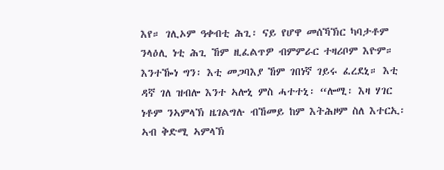እየ። ገሊኦም ዓቀብቲ ሕጊ፡ ናይ የሆዋ መሰኻኽር ካባታቶም ንላዕሊ ነቲ ሕጊ ኸም ዚፈልጥዎ ብምምራር ተዛሪቦም እዮም። እንተዀነ ግን፡ እቲ መጋባእያ ኸም ገበነኛ ገይሩ ፈረደኒ። እቲ ዳኛ ገለ ዝብሎ እንተ ኣሎኒ ምስ ሓተተኒ፡ “ሎሚ፡ እዛ ሃገር ነቶም ንኣምላኽ ዜገልግሉ ብኸመይ ከም እትሕዞም ስለ እተርኢ፡ ኣብ ቅድሚ ኣምላኽ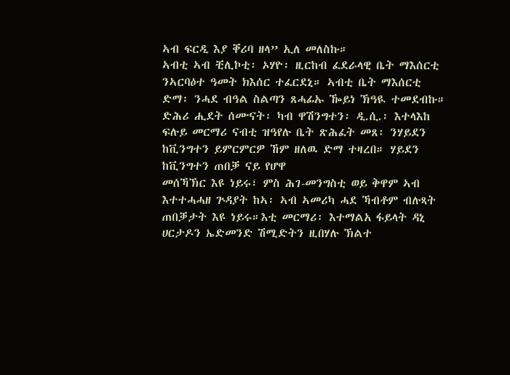ኣብ ፍርዲ እያ ቐሪባ ዘላ” ኢለ መለስኩ።
ኣብቲ ኣብ ቺሊኮቲ፡ ኦሃዮ፡ ዚርከብ ፈደራላዊ ቤት ማእሰርቲ ንኣርባዕተ ዓመት ክእሰር ተፈርደኒ። ኣብቲ ቤት ማእሰርቲ ድማ፡ ንሓደ ብዓል ስልጣን ጸሓፊኡ ዀይነ ኽዓዪ ተመደብኩ። ድሕሪ ሒደት ሰሙናት፡ ካብ ዋሽንግተን፡ ዲ.ሲ.፡ እተላእከ ፍሉይ መርማሪ ናብቲ ዝዓየሉ ቤት ጽሕፈት መጸ፡ ንሃይደን ከቪንግተን ይምርምርዎ ኸም ዘለዉ ድማ ተዛረበ። ሃይደን ከቪንግተን ጠበቓ ናይ የሆዋ
መሰኻኽር እዩ ነይሩ፣ ምስ ሕገ-መንግስቲ ወይ ቅዋም ኣብ እተተሓሓዘ ጕዳያት ከኣ፡ ኣብ ኣመሪካ ሓደ ኻብቶም ብሉጻት ጠበቓታት እዩ ነይሩ።እቲ መርማሪ፡ እተማልአ ፋይላት ዳኒ ሀርታዶን ኤድመንድ ሽሚድትን ዚበሃሉ ኽልተ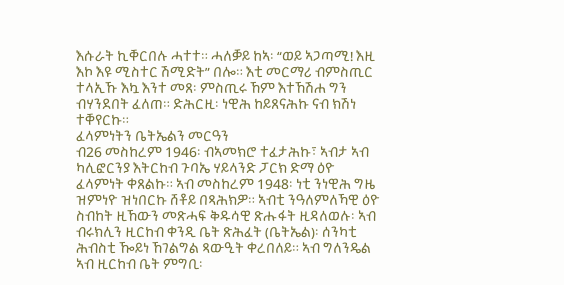እሱራት ኪቐርበሉ ሓተተ። ሓለቓይ ከኣ፡ “ወይ ኣጋጣሚ! እዚ እኮ እዩ ሚስተር ሽሚድት” በሎ። እቲ መርማሪ ብምስጢር ተላኢኹ እኳ እንተ መጸ፡ ምስጢሩ ኸም እተኸሽሐ ግን ብሃንደበት ፈለጠ። ድሕርዚ፡ ነዊሕ ከይጸናሕኩ ናብ ክሽነ ተቐየርኩ።
ፈላምነትን ቤትኤልን መርዓን
ብ26 መስከረም 1946፡ ብኣመክሮ ተፈታሕኩ፣ ኣብታ ኣብ ካሊፎርንያ እትርከብ ጉባኤ ሃይላንድ ፓርክ ድማ ዕዮ ፈላምነት ቀጸልኩ። ኣብ መስከረም 1948፡ ነቲ ንነዊሕ ግዜ ዝምነዮ ዝነበርኩ ሸቶይ በጻሕክዎ። ኣብቲ ንዓለምለኻዊ ዕዮ ስብከት ዚኸውን መጽሓፍ ቅዱሳዊ ጽሑፋት ዚዳለወሉ፡ ኣብ ብሩክሊን ዚርከብ ቀንዲ ቤት ጽሕፈት (ቤትኤል)፡ ሰንካቲ ሕብስቲ ዀይነ ኸገልግል ጻውዒት ቀረበለይ። ኣብ ግለንዴል ኣብ ዚርከብ ቤት ምግቢ፡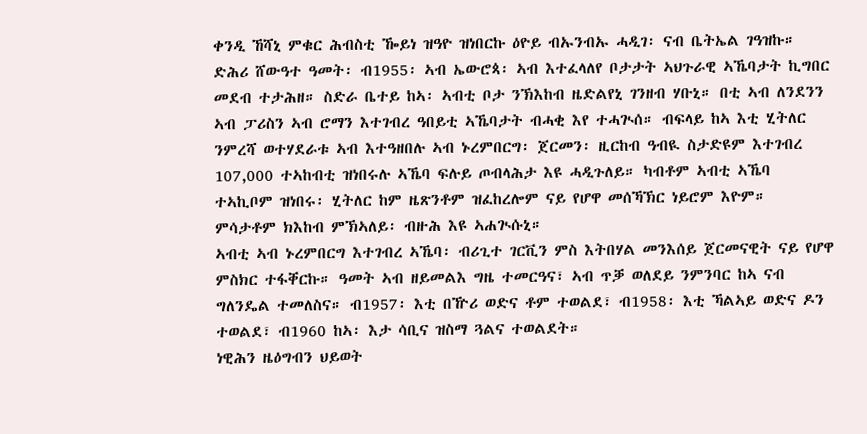ቀንዲ ኸሻኒ ምቁር ሕብስቲ ዀይነ ዝዓዮ ዝነበርኩ ዕዮይ ብኡንብኡ ሓዲገ፡ ናብ ቤትኤል ገዓዝኩ።
ድሕሪ ሸውዓተ ዓመት፡ ብ1955፡ ኣብ ኤውሮጳ፡ ኣብ እተፈላለየ ቦታታት ኣህጉራዊ ኣኼባታት ኪግበር መደብ ተታሕዘ። ስድራ ቤተይ ከኣ፡ ኣብቲ ቦታ ንኽእከብ ዜድልየኒ ገንዘብ ሃቡኒ። በቲ ኣብ ለንደንን ኣብ ፓሪስን ኣብ ሮማን እተገብረ ዓበይቲ ኣኼባታት ብሓቂ እየ ተሓጒሰ። ብፍላይ ከኣ እቲ ሂትለር ንምረሻ ወተሃደራቱ ኣብ እተዓዘበሉ ኣብ ኑረምበርግ፡ ጀርመን፡ ዚርከብ ዓብዪ ስታድዩም እተገብረ 107,000 ተኣከብቲ ዝነበሩሉ ኣኼባ ፍሉይ ጦብላሕታ እዩ ሓዲጉለይ። ካብቶም ኣብቲ ኣኼባ ተኣኪቦም ዝነበሩ፡ ሂትለር ከም ዜጽንቶም ዝፈከረሎም ናይ የሆዋ መሰኻኽር ነይሮም እዮም። ምሳታቶም ክእከብ ምኽኣለይ፡ ብዙሕ እዩ ኣሐጒሱኒ።
ኣብቲ ኣብ ኑረምበርግ እተገብረ ኣኼባ፡ ብሪጊተ ገርቪን ምስ እትበሃል መንእሰይ ጀርመናዊት ናይ የሆዋ ምስክር ተፋቐርኩ። ዓመት ኣብ ዘይመልእ ግዜ ተመርዓና፣ ኣብ ጥቓ ወለደይ ንምንባር ከኣ ናብ ግለንዴል ተመለስና። ብ1957፡ እቲ በዅሪ ወድና ቶም ተወልደ፣ ብ1958፡ እቲ ኻልኣይ ወድና ዶን ተወልደ፣ ብ1960 ከኣ፡ እታ ሳቢና ዝስማ ጓልና ተወልደት።
ነዊሕን ዜዕግብን ህይወት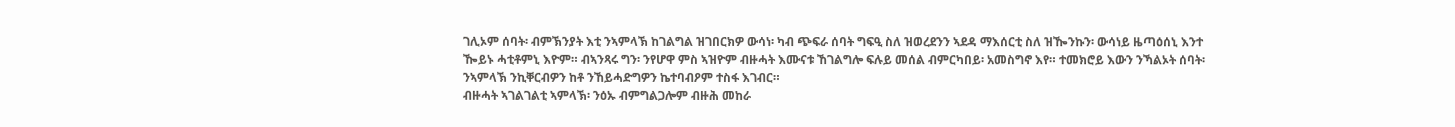ገሊኦም ሰባት፡ ብምኽንያት እቲ ንኣምላኽ ከገልግል ዝገበርክዎ ውሳነ፡ ካብ ጭፍራ ሰባት ግፍዒ ስለ ዝወረደንን ኣደዳ ማእሰርቲ ስለ ዝዀንኩን፡ ውሳነይ ዜጣዕሰኒ እንተ ዀይኑ ሓቲቶምኒ እዮም። ብኣንጻሩ ግን፡ ንየሆዋ ምስ ኣዝዮም ብዙሓት እሙናቱ ኸገልግሎ ፍሉይ መሰል ብምርካበይ፡ አመስግኖ እየ። ተመክሮይ እውን ንኻልኦት ሰባት፡ ንኣምላኽ ንኪቐርብዎን ከቶ ንኸይሓድግዎን ኬተባብዖም ተስፋ እገብር።
ብዙሓት ኣገልገልቲ ኣምላኽ፡ ንዕኡ ብምግልጋሎም ብዙሕ መከራ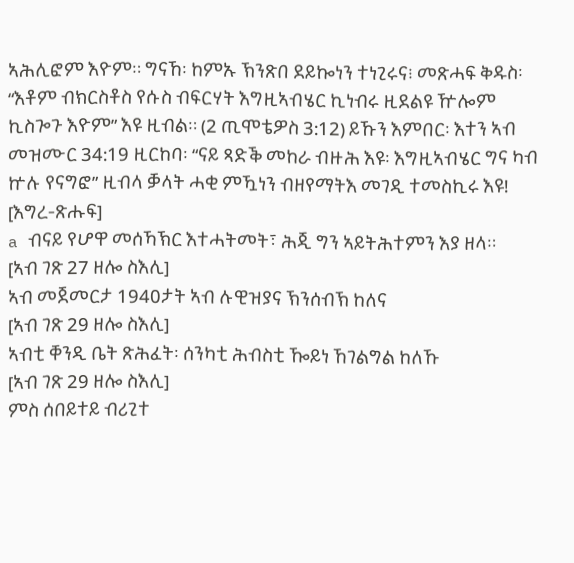ኣሕሊፎም እዮም። ግናኸ፡ ከምኡ ኽንጽበ ደይኰነን ተነጊሩና፧ መጽሓፍ ቅዱስ፡ “እቶም ብክርስቶስ የሱስ ብፍርሃት እግዚኣብሄር ኪነብሩ ዚደልዩ ዅሎም ኪስጐጉ እዮም” እዩ ዚብል። (2 ጢሞቴዎስ 3:12) ይኹን እምበር፡ እተን ኣብ መዝሙር 34:19 ዚርከባ፡ “ናይ ጻድቕ መከራ ብዙሕ እዩ፡ እግዚኣብሄር ግና ካብ ኵሉ የናግፎ” ዚብላ ቓላት ሓቂ ምዃነን ብዘየማትእ መገዲ ተመስኪሩ እዩ!
[እግረ-ጽሑፍ]
a ብናይ የሆዋ መሰኻኽር እተሓትመት፣ ሕጂ ግን ኣይትሕተምን እያ ዘላ።
[ኣብ ገጽ 27 ዘሎ ስእሊ]
ኣብ መጀመርታ 1940ታት ኣብ ሉዊዝያና ኽንሰብኽ ከለና
[ኣብ ገጽ 29 ዘሎ ስእሊ]
ኣብቲ ቐንዲ ቤት ጽሕፈት፡ ሰንካቲ ሕብስቲ ዀይነ ኸገልግል ከለኹ
[ኣብ ገጽ 29 ዘሎ ስእሊ]
ምስ ሰበይተይ ብሪጊተ